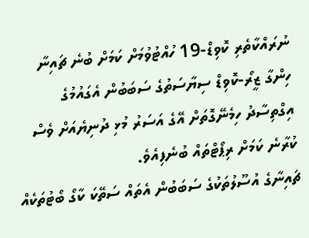ނުރައްކާތެރި ކޮވިޑް-19 ހުއްޓުވުމަށް ކަމަށް ބުނެ ޗައިނާ ހިންގާ ޒީރޯ-ކޮވިޑް ސިޔާސަތުގެ ސަބަބުން އެގައުމުގެ އިގްތިސާދު ހިމެނޭގޮތަށް އޭގެ އަސަރު މުޅި ދުނިޔެއަށް ވެސް ކުރާނެ ކަމަށް ރިޕޯޓްތައް ބުނެފިއެވެ.
ޗައިނާގެ އުސޫލުތަކުގެ ސަބަބުން އެތައް ސަތޭކަ ކާގޯ ބޯޓުތަކެއް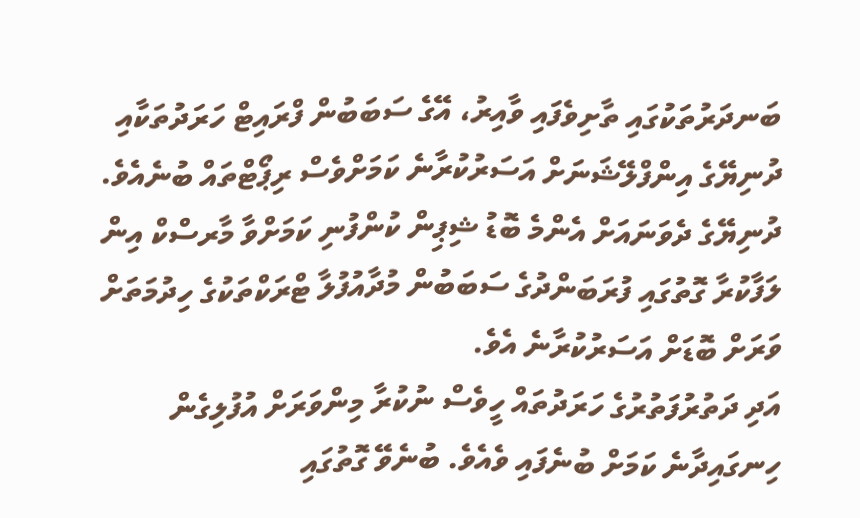ބަނދަރުތަކުގައި ތާށިވެފައި ވާއިރު، އޭގެ ސަބަބުން ފްރައިޓް ހަރަދުތަކާއި ދުނިޔޭގެ އިންފްލޭޝަނަށް އަސަރުކުރާނެ ކަމަށްވެސް ރިޕޯޓްތައް ބުނެއެވެ.
ދުނިޔޭގެ ދެވަނައަށް އެންމެ ބޮޑު ޝިޕިން ކުންފުނި ކަމަށްވާ މާރސްކް އިން ލަފާކުރާ ގޮތުގައި ފުރަބަންދުގެ ސަބަބުން މުދާއުފުލާ ޓްރަކްތަކުގެ ހިދުމަތަށް ވަރަށް ބޮޑަށް އަސަރުކުރާނެ އެވެ.
އަދި ދަތުރުފަތުރުގެ ހަރަދުތައް ހީވެސް ނުކުރާ މިންވަރަށް އުފުލިގެން ހިނގައިދާނެ ކަމަށް ބުނެފައި ވެއެވެ. ބުނެވޭ ގޮތުގައި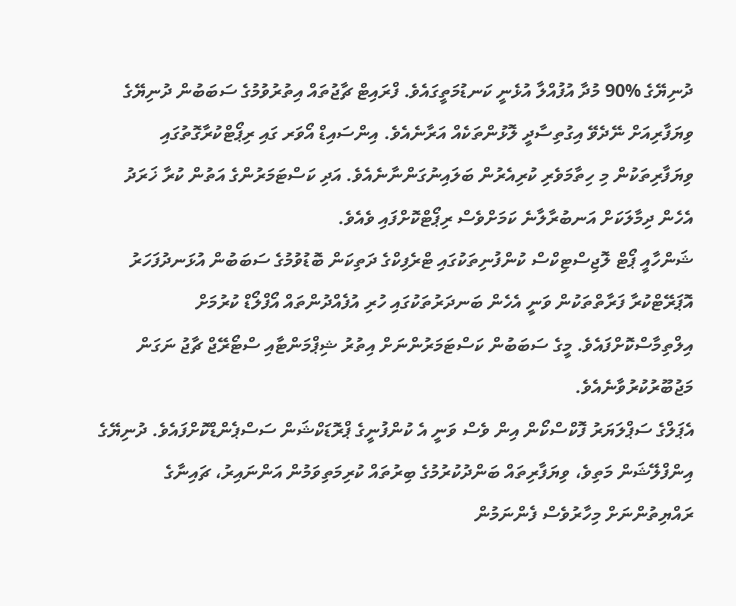ދުނިޔޭގެ %90 މުދާ އުފުއްލާ އުޅެނީ ކަނޑުމަތީގައެވެ. ފްރައިޓް ޗާޖުތައް އިތުރުވުމުގެ ސަބަބުން ދުނިޔޭގެ ވިޔަފާރިއަށް ނޭދެވޭ އިގުތިސާދީ ލޮޅުންތަކެއް އަރާނެއެވެ. އިންސައިޑް އޯވަރ ގައި ރިޕޯޓްކުރާގޮތުގައި ވިޔަފާރިތަކުން މި ހިތާމަވެރި ކުރިއެރުން ބަލައިނުގަންނާނެއެވެ. އަދި ކަސްޓަމަރުންގެ އަތުން ކުރާ ޚަރަދު އެހެން ދިމާލަކަށް އަނބުރާލާނެ ކަމަށްވެސް ރިޕޯޓްކޮށްފައި ވެއެވެ.
ޝަންހާއީ ޕޯޓް ލޮޖިސްޓިކްސް ކުންފުނިތަކުގައި ޓްރެފިކްގެ ދަތިކަން ބޮޑުވުމުގެ ސަބަބުން އުޅަނދުފަހަރު އޮޕަރޭޓްކުރާ ފަރާތްތަކުން ވަނީ އެހެން ބަނދަރުތަކުގައި ހުރި އުފެއްދުންތައް އޯފްލޯޑް ކުރުމަށް އިލްތިމާސްކޮށްފައެވެ. މީގެ ސަބަބުން ކަސްޓަމަރުންނަށް އިތުރު ޝިޕްމަންޓާއި ސްޓޯރޭޖް ޗާޖު ނަގަން މަޖުބޫރުކުރުވާނެއެވެ.
އެޕަލްގެ ސަޕްލަޔަރު ފޮކްސްކޯން އިން ވެސް ވަނީ އެ ކުންފުނީގެ ޕްރޮޑަކްޝަން ސަސްޕެންޑްކޮށްފައެވެ. ދުނިޔޭގެ އިންފްލޭޝަން މަތިވެ، ވިޔަފާރިތައް ބަންދުކުރުމުގެ ބިރުތައް ކުރިމަތިވަމުން އަންނައިރު، ޗައިނާގެ ރައްޔިތުންނަށް މިހާރުވެސް ފެންނަމުން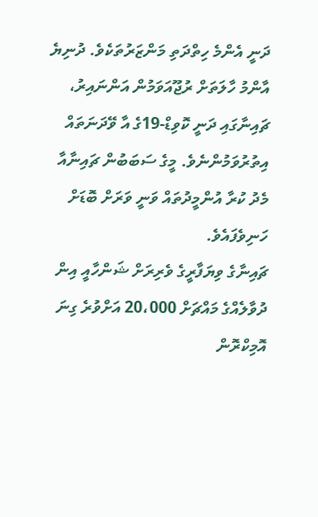ދަނީ އެންމެ ހިތްދަތި މަންޒަރުތަކެވެ. ދުނިޔެ އާންމު ހާލަތަށް ރުޖޫއަވަމުން އަންނައިރު، ޗައިނާގައި ދަނީ ކޮވިޑް-19ގެ އާ ވޭދަނަތައް އިތުރުވަމުންނެވެ. މީގެ ސަބަބުން ޗައިނާއާ މެދު ކުރާ އުންމީދުތައް ވަނީ ވަރަށް ބޮޑަށް ހަނިވެފައެވެ.
ޗައިނާގެ ވިޔަފާރީގެ ވެރިރަށް ޝަންހާއީ އިން ދުވާލެއްގެ މައްޗަށް 20،000 އަށްވުރެ ގިނަ އޮމިކްރޮން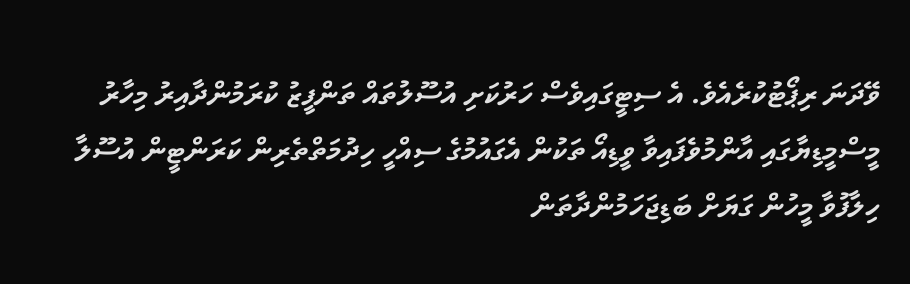ވޭދަނަ ރިޕޯޓުކުރެއެވެ. އެ ސިޓީގައިވެސް ހަރުކަށި އުސޫލުތައް ތަންފީޒު ކުރަމުންދާއިރު މިހާރު މީސްމީޑިޔާގައި އާންމުވެފައިވާ ވީޑިއޯ ތަކުން އެގައުމުގެ ސިއްހީ ހިދުމަތްތެރިން ކަރަންޓީން އުސޫލާ ހިލާފުވާ މީހުން ގަޔަށް ބަޑިޖަހަމުންދާތަން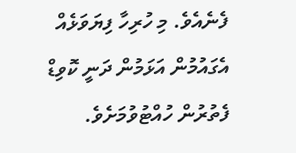ފެނެއެވެ. މި ހުރިހާ ފިޔަވަޅެއް އެގައުމުން އަޅަމުން ދަނީ ކޮވިޑް ފެތުރުން ހުއްޓުވުމަށެވެ.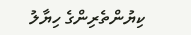ކިޔުންތެރިންގެ ހިޔާލު